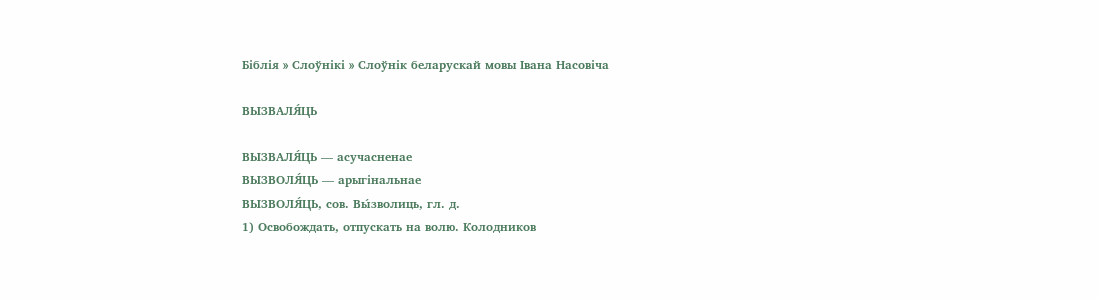Біблія » Слоўнікі » Слоўнік беларускай мовы Івана Насовіча

ВЫЗВАЛЯ́ЦЬ

ВЫЗВАЛЯ́ЦЬ — асучасненае
ВЫЗВОЛЯ́ЦЬ — арыгінальнае
ВЫЗВОЛЯ́ЦЬ, сов. Вы́зволиць, гл. д.
1) Освобождать, отпускать на волю. Колодников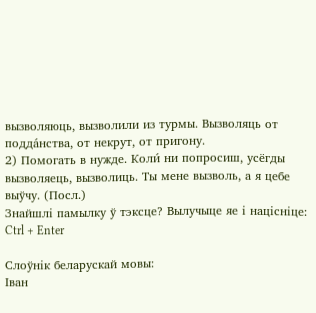вызволяюць, вызволили из турмы. Вызволяць от подда́нства, от некрут, от пригону.
2) Помогать в нужде. Коли́ ни попросиш, усёгды вызволяець, вызволиць. Ты мене вызволь, а я цебе выўчу. (Посл.)
Знайшлі памылку ў тэксце? Вылучыце яе і націсніце: Ctrl + Enter

Слоўнік беларускай мовы:
Іван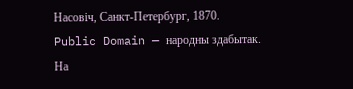Насовіч, Санкт-Петербург, 1870.
Public Domain — народны здабытак.
На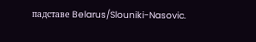падставе Belarus/Slouniki-Nasovic.